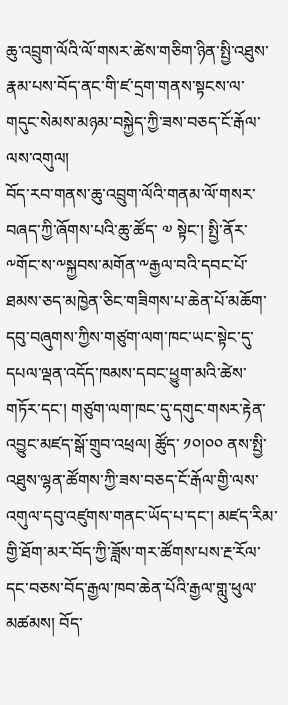ཆུ་འབྲུག་ལོའི་ལོ་གསར་ཚེས་གཅིག་ཉིན་སྤྱི་འཐུས་རྣམ་པས་བོད་ནང་གི་ཛ་དྲག་གནས་སྟངས་ལ་གདུང་སེམས་མཉམ་བསྐྱེད་ཀྱི་ཟས་བཅད་ངོ་རྒོལ་ལས་འགུལ།
བོད་རབ་གནས་ཆུ་འབྲུག་ལོའི་གནམ་ལོ་གསར་བཞད་ཀྱི་ཞོགས་པའི་ཆུ་ཚོད་ ༧ སྟེང་། སྤྱི་ནོར་༸གོང་ས་༸སྐྱབས་མགོན་༸རྒྱལ་བའི་དབང་པོ་ཐམས་ཅད་མཁྱེན་ཅིང་གཟིགས་པ་ཆེན་པོ་མཆོག་དབུ་བཞུགས་ཀྱིས་གཙུག་ལག་ཁང་ཡང་སྟེང་དུ་དཔལ་ལྡན་འདོད་ཁམས་དབང་ཕྱུག་མའི་ཚེས་གཏོར་དང་། གཙུག་ལག་ཁང་དུ་དགུང་གསར་རྟེན་འབྱུང་མཛད་སྒོ་གྲུབ་འཕྲལ། ཚོུད་ ༡༠།༠༠ ནས་སྤྱི་འཐུས་ལྷན་ཚོགས་ཀྱི་ཟས་བཅད་ངོ་རྒོལ་གྱི་ལས་འགུལ་དབུ་འཛུགས་གནང་ཡོད་པ་དང་། མཛད་རིམ་གྱི་ཐོག་མར་བོད་ཀྱི་ཟློས་གར་ཚོགས་པས་རྔ་རོལ་དང་བཅས་བོད་རྒྱལ་ཁབ་ཆེན་པོའི་རྒྱལ་གླུ་ཕུལ་མཚམས། བོད་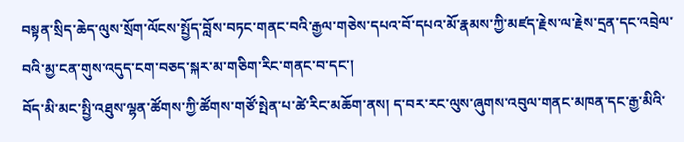བསྟན་སྲིད་ཆེད་ལུས་སྲོག་ལོངས་སྤྱོད་བློས་བཏང་གནང་བའི་རྒྱལ་གཅེས་དཔའ་བོ་དཔའ་མོ་རྣམས་ཀྱི་མཛད་རྗེས་ལ་རྗེས་དྲན་དང་འབྲེལ་བའི་མྱ་ངན་གུས་འདུད་ངག་བཅད་སྐར་མ་གཅིག་རིང་གནང་བ་དང་།
བོད་མི་མང་སྤྱི་འཐུས་ལྷན་ཚོགས་ཀྱི་ཚོགས་གཙོ་སྤེན་པ་ཚེ་རིང་མཆོག་ནས། ད་བར་རང་ལུས་ཞུགས་འབུལ་གནང་མཁན་དང་རྒྱ་མིའི་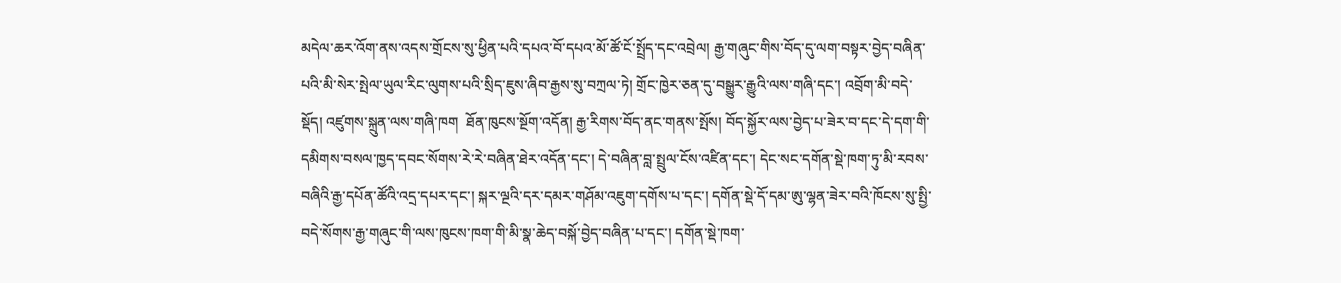མདེལ་ཆར་འོག་ནས་འདས་གྲོངས་སུ་ཕྱིན་པའི་དཔའ་བོ་དཔའ་མོ་ཚོ་ངོ་སྤྲོད་དང་འབྲེལ། རྒྱ་གཞུང་གིས་བོད་དུ་ལག་བསྟར་བྱེད་བཞིན་པའི་མི་སེར་སྤེལ་ཡུལ་རིང་ལུགས་པའི་སྲིད་ཇུས་ཞིབ་རྒྱས་སུ་བཀྲལ་ཏེ། གྲོང་ཁྱེར་ཅན་དུ་བསྒྱུར་རྒྱུའི་ལས་གཞི་དང་། འབྲོག་མི་བདེ་སྡོད། འཛུགས་སྐྲུན་ལས་གཞི་ཁག  ཐོན་ཁུངས་སྔོག་འདོན། རྒྱ་རིགས་བོད་ནང་གནས་སྤོས། བོད་སྐྱོར་ལས་བྱེད་པ་ཟེར་བ་དང་དེ་དག་གི་དམིགས་བསལ་ཁྱད་དབང་སོགས་རེ་རེ་བཞིན་ཐེར་འདོན་དང་། དེ་བཞིན་བླ་སྤྲུལ་ངོས་འཛིན་དང་། དེང་སང་དགོན་སྡེ་ཁག་ཏུ་མི་རབས་བཞིའི་རྒྱ་དཔོན་ཚོའི་འདྲ་དཔར་དང་། སྐར་ལྔའི་དར་དམར་གཤོམ་འཇུག་དགོས་པ་དང་། དགོན་སྡེ་དོ་དམ་ཨུ་ལྷན་ཟེར་བའི་ཁོངས་སུ་སྤྱི་བདེ་སོགས་རྒྱ་གཞུང་གི་ལས་ཁུངས་ཁག་གི་མི་སྣ་ཆེད་བསྐོ་བྱེད་བཞིན་པ་དང་། དགོན་སྡེ་ཁག་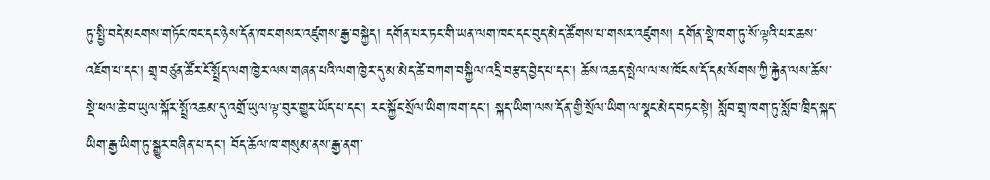ཏུ་སྤྱི་བདེ་མངགས་གཏོང་ཁང་དང་ཉེས་དོན་ཁང་གསར་འཛུགས་རྒྱ་བསྐྱེད། དགོན་པར་ཏང་གི་ཡན་ལག་ཁང་དང་བུད་མེད་ཚོགས་པ་གསར་འཛུགས། དགོན་སྡེ་ཁག་ཏུ་སོ་ལྟའི་པར་ཆས་འཇོག་པ་དང་། གྲྭ་བཙུན་ཚོར་ངོ་སྤྲོད་ལག་ཁྱེར་ལས་གཞན་པའི་ལག་ཁྱེར་དུ་མ་མེད་ཚེ་བཀག་བསྐྱིལ་འདྲི་བརྩད་བྱེད་པ་དང་། ཆོས་འཆད་སྤེལ་ལ་ས་ཁོངས་དོ་དམ་སོགས་ཀྱི་རྐྱེན་ལས་ཆོས་སྡེ་ཕལ་ཆེ་བ་ཡུལ་སྐོར་སྤྲོ་འཆམ་དུ་འགྲོ་ཡུལ་ལྟ་བུར་གྱུར་ཡོད་པ་དང་། རང་སྐྱོང་སྲོལ་ཡིག་ཁག་དང་། སྐད་ཡིག་ལས་དོན་གྱི་སྲོལ་ཡིག་ལ་སྣང་མེད་བཏང་སྟེ། སློབ་གྲྭ་ཁག་ཏུ་སློབ་ཁྲིད་སྐད་ཡིག་རྒྱ་ཡིག་ཏུ་སྒྱུར་བཞིན་པ་དང་། བོད་ཆོལ་ཁ་གསུམ་ནས་རྒྱ་ནག་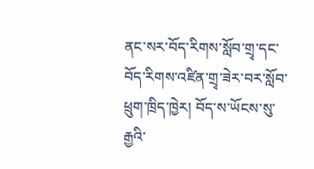ནང་སར་བོད་རིགས་སློབ་གྲྭ་དང་བོད་རིགས་འཛིན་གྲྭ་ཟེར་བར་སློབ་ཕྲུག་ཁྲིད་ཁྱེར། བོད་ས་ཡོངས་སུ་རྒྱའི་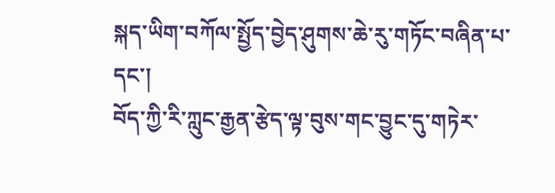སྐད་ཡིག་བཀོལ་སྤྱོད་བྱེད་ཤུགས་ཆེ་རུ་གཏོང་བཞིན་པ་དང་།
བོད་ཀྱི་རི་ཀླུང་རྒྱན་རྩེད་ལྟ་བུས་གང་བྱུང་དུ་གཏེར་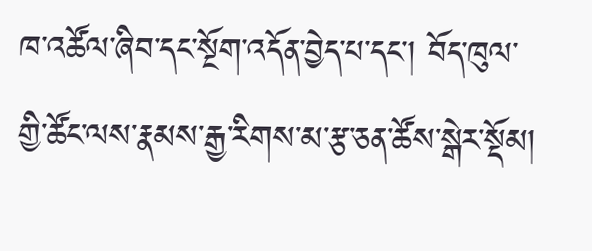ཁ་འཚོལ་ཞིབ་དང་སྔོག་འདོན་བྱེད་པ་དང་། བོད་ཁུལ་གྱི་ཚོང་ལས་རྣམས་རྒྱ་རིགས་མ་རྩ་ཅན་ཚོས་སྒེར་སྡོམ།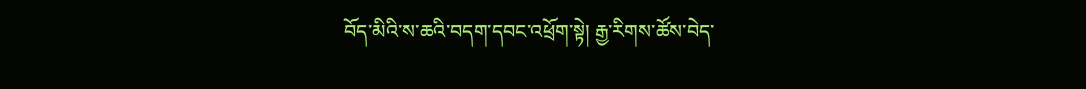བོད་མིའི་ས་ཆའི་བདག་དབང་འཕྲོག་སྟེ། རྒྱ་རིགས་ཚོས་བེད་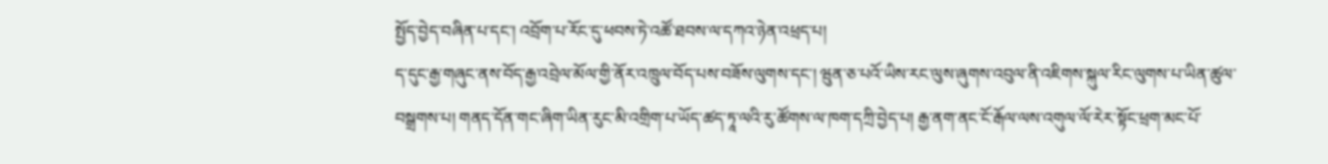སྤྱོད་བྱེད་བཞིན་པ་དང་། འབྲོག་པ་རོང་དུ་ཕབས་ཏེ་འཚོ་ཐབས་ལ་དཀའ་ཉེན་འཕྲད་པ།
ད་དུང་རྒྱ་གཞུང་ནས་བོད་རྒྱ་འབྲེལ་མོལ་གྱི་ནོར་འཁྲུལ་བོད་པས་བཟོས་ལུགས་དང་། ཝུན་ཅ་པའོ་ཡིས་རང་ལུས་ཞུགས་འབུལ་ནི་འཇིགས་སྐུལ་རིང་ལུགས་པ་ཡིན་ཚུལ་བསྒྲགས་པ། གནད་དོན་གང་ཞིག་ཡིན་རུང་མི་འགྲིག་པ་ཡོད་ཚད་ཏཱ་ལའི་རུ་ཚོགས་ལ་ཁག་དཀྲི་བྱེད་པ། རྒྱ་ནག་ནང་ངོ་རྒོལ་ལས་འགུལ་ལོ་རེར་སྟོང་ཕྲག་མང་པོ་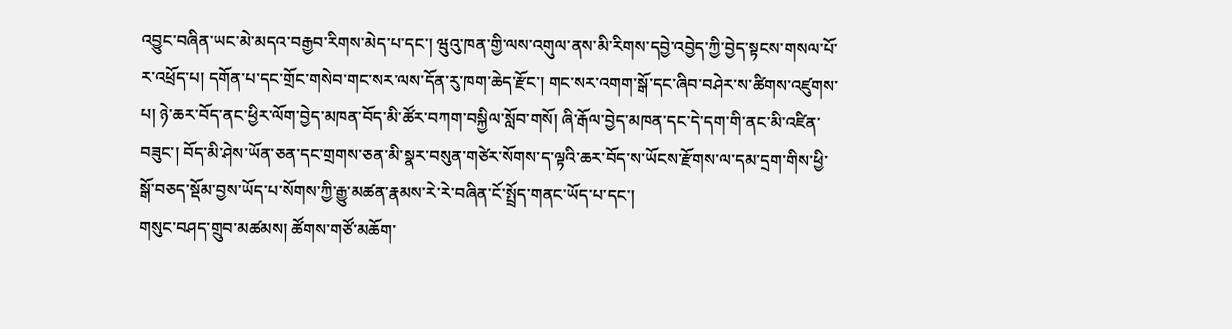འབྱུང་བཞིན་ཡང་མེ་མདའ་བརྒྱབ་རིགས་མེད་པ་དང་། ཝུའུ་ཁན་གྱི་ལས་འགུལ་ནས་མི་རིགས་དབྱེ་འབྱེད་ཀྱི་བྱེད་སྟངས་གསལ་པོ་ར་འཕྲོད་པ། དགོན་པ་དང་གྲོང་གསེབ་གང་སར་ལས་དོན་རུ་ཁག་ཆེད་རྫོང་། གང་སར་འགག་སྒོ་དང་ཞིབ་བཤེར་ས་ཚིགས་འཛུགས་པ། ཉེ་ཆར་བོད་ནང་ཕྱིར་ལོག་བྱེད་མཁན་བོད་མི་ཚོར་བཀག་བསྐྱིལ་སློབ་གསོ། ཞི་རྒོལ་བྱེད་མཁན་དང་དེ་དག་གི་ནང་མི་འཛིན་བཟུང་། བོད་མི་ཤེས་ཡོན་ཅན་དང་གྲགས་ཅན་མི་སྣར་བསུན་གཙེར་སོགས་ད་ལྟའི་ཆར་བོད་ས་ཡོངས་རྫོགས་ལ་དམ་དྲག་གིས་ཕྱི་སྒོ་བཅད་སྡོམ་བྱས་ཡོད་པ་སོགས་ཀྱི་རྒྱུ་མཚན་རྣམས་རེ་རེ་བཞིན་ངོ་སྤྲོད་གནང་ཡོད་པ་དང་།
གསུང་བཤད་གྲུབ་མཚམས། ཚོགས་གཙོ་མཆོག་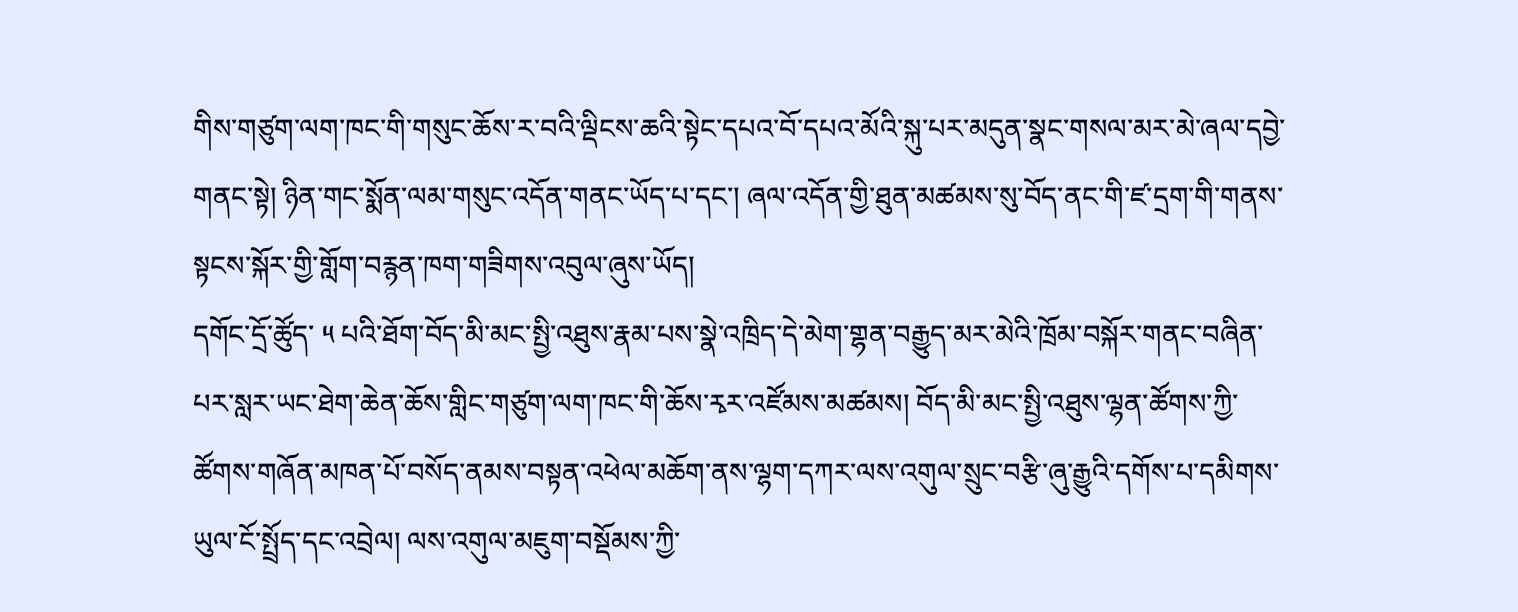གིས་གཙུག་ལག་ཁང་གི་གསུང་ཆོས་ར་བའི་ལྡིངས་ཆའི་སྟེང་དཔའ་བོ་དཔའ་མོའི་སྐུ་པར་མདུན་སྣང་གསལ་མར་མེ་ཞལ་དབྱེ་གནང་སྟེ། ཉིན་གང་སྨོན་ལམ་གསུང་འདོན་གནང་ཡོད་པ་དང་། ཞལ་འདོན་གྱི་ཐུན་མཚམས་སུ་བོད་ནང་གི་ཛ་དྲག་གི་གནས་སྟངས་སྐོར་གྱི་གློག་བརྙན་ཁག་གཟིགས་འབུལ་ཞུས་ཡོད།
དགོང་དྲོ་ཚོུད་ ༥ པའི་ཐོག་བོད་མི་མང་སྤྱི་འཐུས་རྣམ་པས་སྣེ་འཁྲིད་དེ་མེག་གྷན་བརྒྱུད་མར་མེའི་ཁྲོམ་བསྐོར་གནང་བཞིན་པར་སླར་ཡང་ཐེག་ཆེན་ཆོས་གླིང་གཙུག་ལག་ཁང་གི་ཆོས་རྭར་འཛོམས་མཚམས། བོད་མི་མང་སྤྱི་འཐུས་ལྷན་ཚོགས་ཀྱི་ཚོགས་གཞོན་མཁན་པོ་བསོད་ནམས་བསྟན་འཕེལ་མཆོག་ནས་ལྷག་དཀར་ལས་འགུལ་སྲུང་བརྩི་ཞུ་རྒྱུའི་དགོས་པ་དམིགས་ཡུལ་ངོ་སྤྲོད་དང་འབྲེལ། ལས་འགུལ་མཇུག་བསྡོམས་ཀྱི་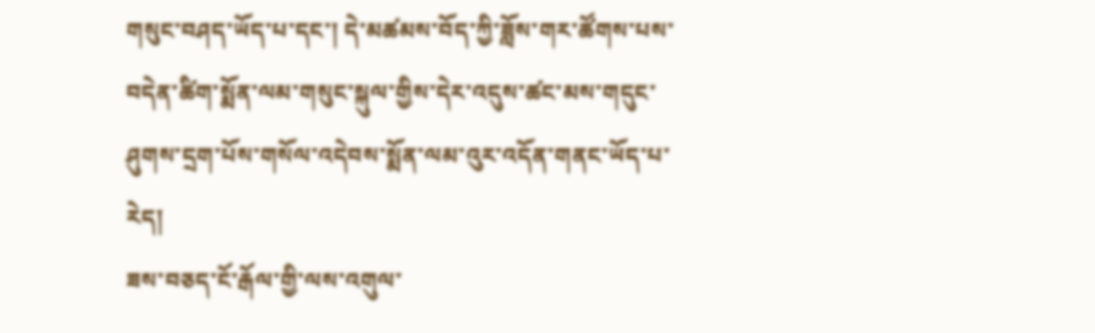གསུང་བཤད་ཡོད་པ་དང་། དེ་མཚམས་བོད་ཀྱི་ཟློས་གར་ཚོགས་པས་བདེན་ཚིག་སྨོན་ལམ་གསུང་སྐུལ་གྱིས་དེར་འདུས་ཚང་མས་གདུང་ཤུགས་དྲག་པོས་གསོལ་འདེབས་སྨོན་ལམ་འུར་འདོན་གནང་ཡོད་པ་རེད།
ཟས་བཅད་ངོ་རྒོལ་གྱི་ལས་འགུལ་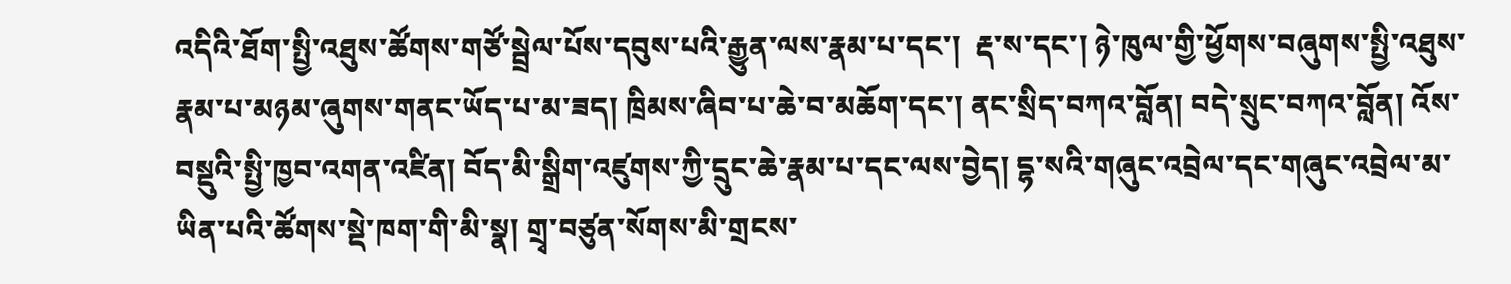འདིའི་ཐོག་སྤྱི་འཐུས་ཚོགས་གཙོ་སྦྲེལ་པོས་དབུས་པའི་རྒྱུན་ལས་རྣམ་པ་དང་།  རྡ་ས་དང་། ཉེ་ཁུལ་གྱི་ཕྱོགས་བཞུགས་སྤྱི་འཐུས་རྣམ་པ་མཉམ་ཞུགས་གནང་ཡོད་པ་མ་ཟད། ཁྲིམས་ཞིབ་པ་ཆེ་བ་མཆོག་དང་། ནང་སྲིད་བཀའ་བློན། བདེ་སྲུང་བཀའ་བློན། འོས་བསྡུའི་སྤྱི་ཁྱབ་འགན་འཛིན། བོད་མི་སྒྲིག་འཛུགས་ཀྱི་དྲུང་ཆེ་རྣམ་པ་དང་ལས་བྱེད། དྷ་སའི་གཞུང་འབྲེལ་དང་གཞུང་འབྲེལ་མ་ཡིན་པའི་ཚོགས་སྡེ་ཁག་གི་མི་སྣ། གྲྭ་བཙུན་སོགས་མི་གྲངས་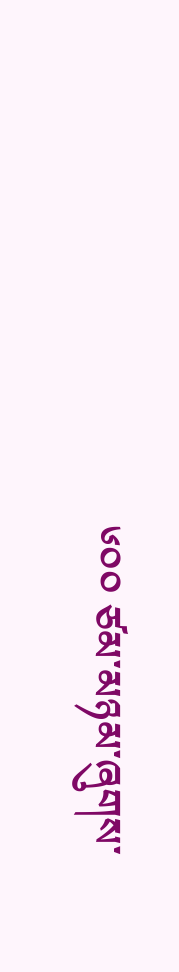༦༠༠ ཙམ་མཉམ་ཞུགས་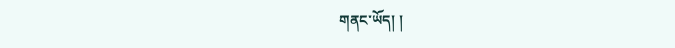གནང་ཡོད། །